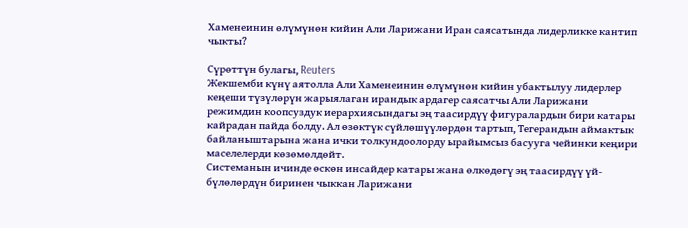Хаменеинин өлүмүнөн кийин Али Ларижани Иран саясатында лидерликке кантип чыкты?

Сүрөттүн булагы, Reuters
Жекшемби күнү аятолла Али Хаменеинин өлүмүнөн кийин убактылуу лидерлер кеңеши түзүлөрүн жарыялаган ирандык ардагер саясатчы Али Ларижани режимдин коопсуздук иерархиясындагы эң таасирдүү фигуралардын бири катары кайрадан пайда болду. Ал өзөктүк сүйлөшүүлөрдөн тартып, Тегерандын аймактык байланыштарына жана ички толкундоолорду ырайымсыз басууга чейинки кеңири маселелерди көзөмөлдөйт.
Системанын ичинде өскөн инсайдер катары жана өлкөдөгү эң таасирдүү үй-бүлөлөрдүн биринен чыккан Ларижани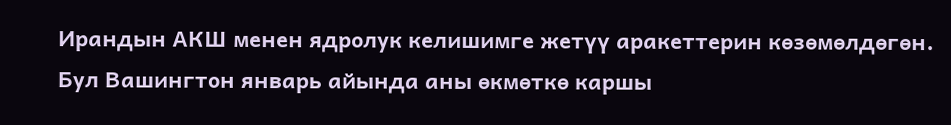Ирандын АКШ менен ядролук келишимге жетүү аракеттерин көзөмөлдөгөн. Бул Вашингтон январь айында аны өкмөткө каршы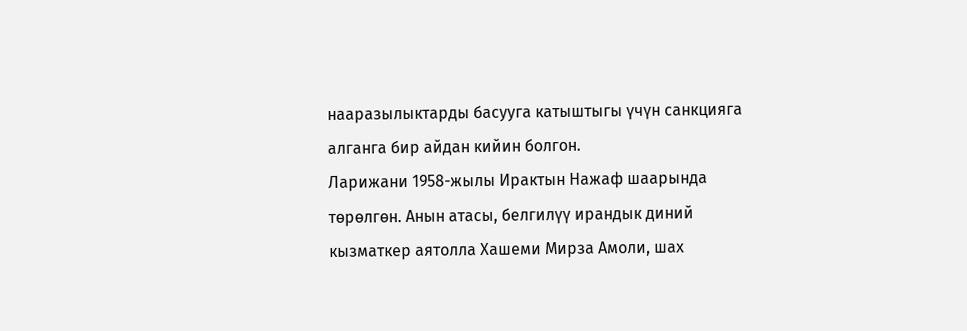нааразылыктарды басууга катыштыгы үчүн санкцияга алганга бир айдан кийин болгон.
Ларижани 1958-жылы Ирактын Нажаф шаарында төрөлгөн. Анын атасы, белгилүү ирандык диний кызматкер аятолла Хашеми Мирза Амоли, шах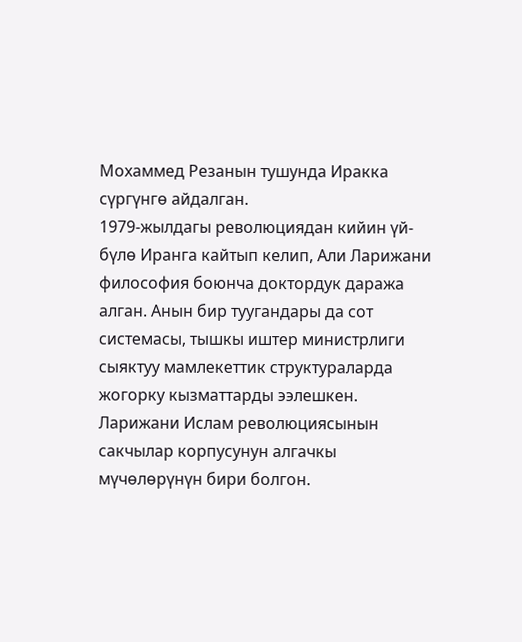Мохаммед Резанын тушунда Иракка сүргүнгө айдалган.
1979-жылдагы революциядан кийин үй-бүлө Иранга кайтып келип, Али Ларижани философия боюнча доктордук даража алган. Анын бир туугандары да сот системасы, тышкы иштер министрлиги сыяктуу мамлекеттик структураларда жогорку кызматтарды ээлешкен.
Ларижани Ислам революциясынын сакчылар корпусунун алгачкы мүчөлөрүнүн бири болгон.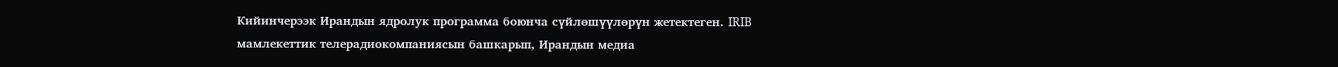Кийинчерээк Ирандын ядролук программа боюнча сүйлөшүүлөрүн жетектеген. IRIB мамлекеттик телерадиокомпаниясын башкарып, Ирандын медиа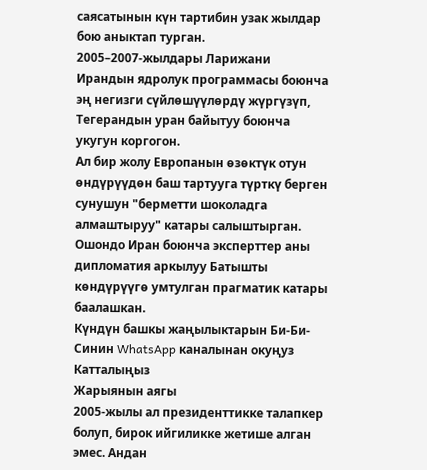саясатынын күн тартибин узак жылдар бою аныктап турган.
2005–2007-жылдары Ларижани Ирандын ядролук программасы боюнча эң негизги сүйлөшүүлөрдү жүргүзүп, Тегерандын уран байытуу боюнча укугун коргогон.
Ал бир жолу Европанын өзөктүк отун өндүрүүдөн баш тартууга түрткү берген сунушун "берметти шоколадга алмаштыруу" катары салыштырган.
Ошондо Иран боюнча эксперттер аны дипломатия аркылуу Батышты көндүрүүгө умтулган прагматик катары баалашкан.
Күндүн башкы жаңылыктарын Би-Би-Синин WhatsApp каналынан окуңуз
Катталыңыз
Жарыянын аягы
2005-жылы ал президенттикке талапкер болуп, бирок ийгиликке жетише алган эмес. Андан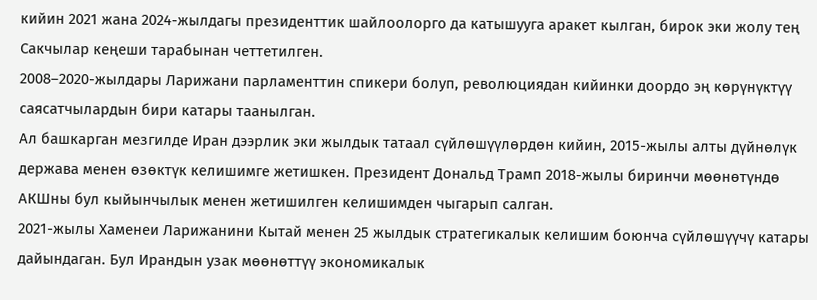кийин 2021 жана 2024-жылдагы президенттик шайлоолорго да катышууга аракет кылган, бирок эки жолу тең Сакчылар кеңеши тарабынан четтетилген.
2008–2020-жылдары Ларижани парламенттин спикери болуп, революциядан кийинки доордо эң көрүнүктүү саясатчылардын бири катары таанылган.
Ал башкарган мезгилде Иран дээрлик эки жылдык татаал сүйлөшүүлөрдөн кийин, 2015-жылы алты дүйнөлүк держава менен өзөктүк келишимге жетишкен. Президент Дональд Трамп 2018-жылы биринчи мөөнөтүндө АКШны бул кыйынчылык менен жетишилген келишимден чыгарып салган.
2021-жылы Хаменеи Ларижанини Кытай менен 25 жылдык стратегикалык келишим боюнча сүйлөшүүчү катары дайындаган. Бул Ирандын узак мөөнөттүү экономикалык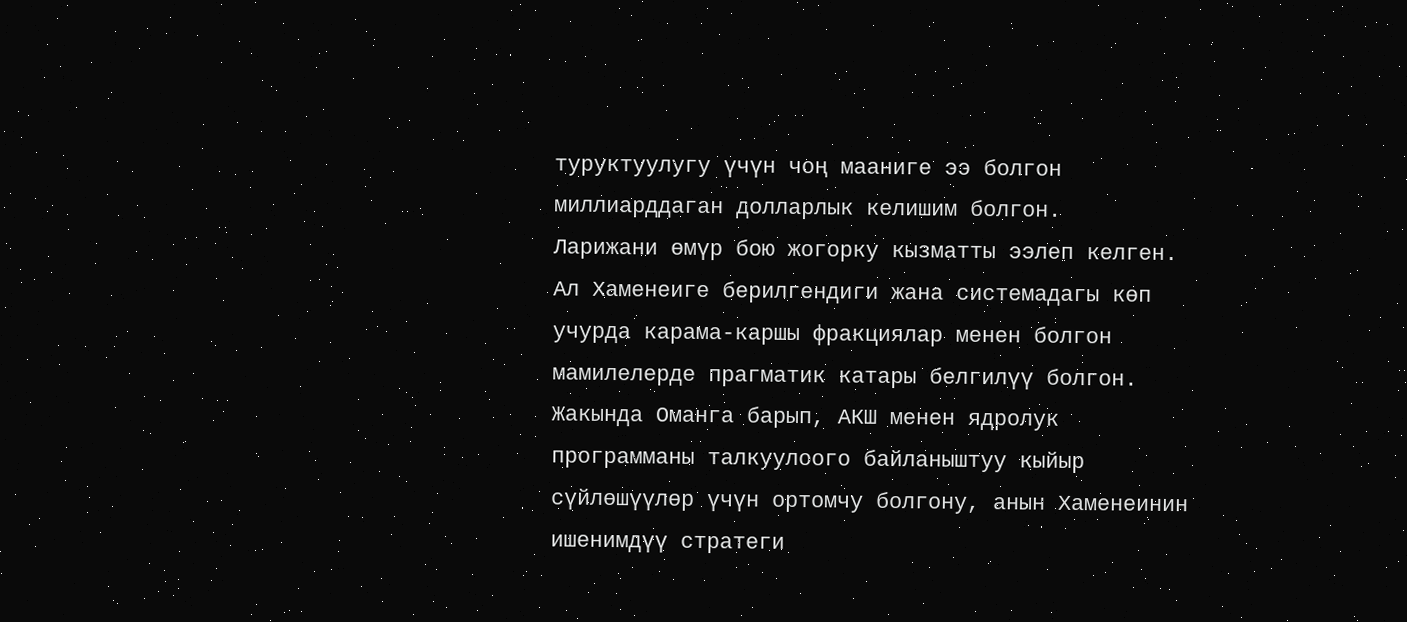туруктуулугу үчүн чоң мааниге ээ болгон миллиарддаган долларлык келишим болгон.
Ларижани өмүр бою жогорку кызматты ээлеп келген. Ал Хаменеиге берилгендиги жана системадагы көп учурда карама-каршы фракциялар менен болгон мамилелерде прагматик катары белгилүү болгон.
Жакында Оманга барып, АКШ менен ядролук программаны талкуулоого байланыштуу кыйыр сүйлөшүүлөр үчүн ортомчу болгону, анын Хаменеинин ишенимдүү стратеги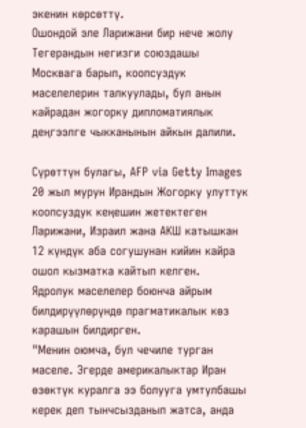экенин көрсөттү.
Ошондой эле Ларижани бир нече жолу Тегерандын негизги союздашы Москвага барып, коопсуздук маселелерин талкуулады, бул анын кайрадан жогорку дипломатиялык деңгээлге чыкканынын айкын далили.

Сүрөттүн булагы, AFP via Getty Images
20 жыл мурун Ирандын Жогорку улуттук коопсуздук кеңешин жетектеген Ларижани, Израил жана АКШ катышкан 12 күндүк аба согушунан кийин кайра ошол кызматка кайтып келген.
Ядролук маселелер боюнча айрым билдирүүлөрүндө прагматикалык көз карашын билдирген.
"Менин оюмча, бул чечиле турган маселе. Эгерде америкалыктар Иран өзөктүк куралга ээ болууга умтулбашы керек деп тынчсызданып жатса, анда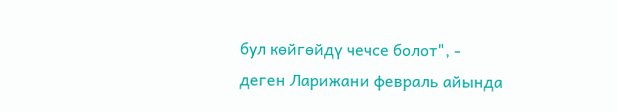бул көйгөйдү чечсе болот", - деген Ларижани февраль айында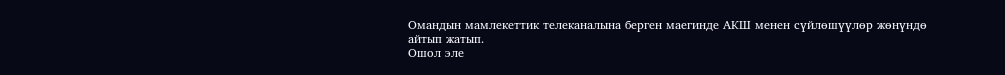Омандын мамлекеттик телеканалына берген маегинде АКШ менен сүйлөшүүлөр жөнүндө айтып жатып.
Ошол эле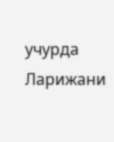учурда Ларижани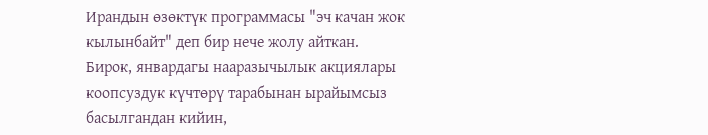Ирандын өзөктүк программасы "эч качан жок кылынбайт" деп бир нече жолу айткан.
Бирок, январдагы нааразычылык акциялары коопсуздук күчтөрү тарабынан ырайымсыз басылгандан кийин,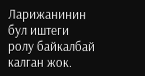Ларижанинин бул иштеги ролу байкалбай калган жок.